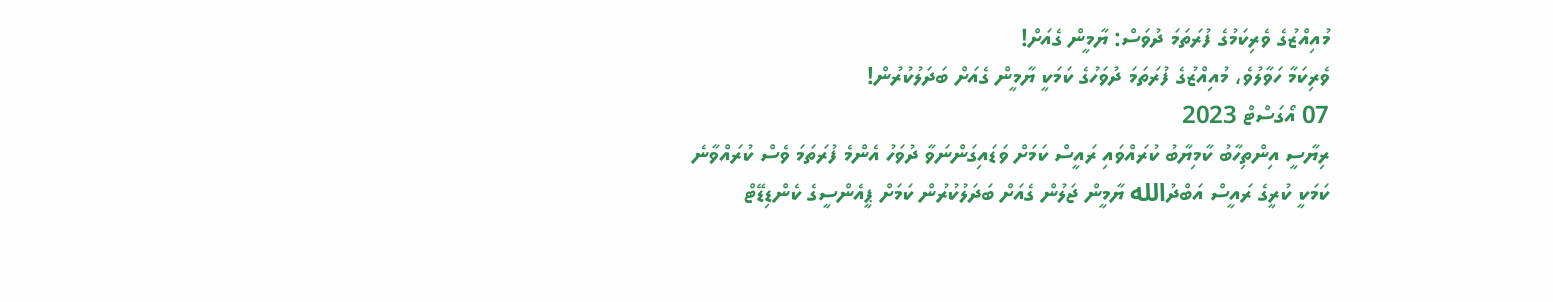މުއިއްޒުގެ ވެރިކަމުގެ ފުރަތަމަ ދުވަސް: ޔާމީން ގެއަށް!
ވެރިކަމާ ހަވާލުވެ، މުއިއްޒުގެ ފުރަތަމަ ދުވަހުގެ ކަމަކީ ޔާމީން ގެއަށް ބަދަލުކުރުން!
07 އޯގަސްޓް 2023
ރިޔާސީ އިންތިހާބު ކާމިޔާބު ކުރައްވައި ރައީސް ކަމަށް ވަޑައިގަންނަވާ ދުވަހު އެންމެ ފުރަތަމަ ވެސް ކުރައްވާނެ ކަމަކީ ކުރީގެ ރައީސް އަބްދުالله ޔާމީން ޖަލުން ގެއަށް ބަދަލުކުރުން ކަމަށް ޕީއެންސީގެ ކެންޑިޑޭޓް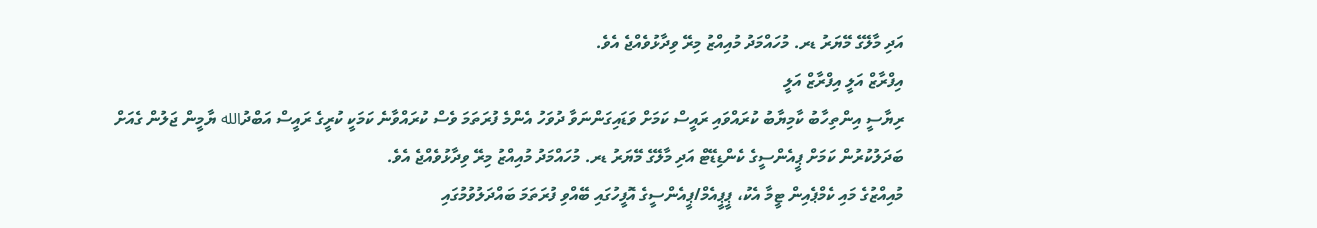އަދި މާލޭގެ މޭޔަރު ޑރ. މުހައްމަދު މުއިއްޒު މިރޭ ވިދާޅުވެއްޖެ އެވެ.
އިފްރާޒް އަލީ އިފްރާޒް އަލީ
ރިޔާސީ އިންތިހާބު ކާމިޔާބު ކުރައްވައި ރައީސް ކަމަށް ވަޑައިގަންނަވާ ދުވަހު އެންމެ ފުރަތަމަ ވެސް ކުރައްވާނެ ކަމަކީ ކުރީގެ ރައީސް އަބްދުالله ޔާމީން ޖަލުން ގެއަށް ބަދަލުކުރުން ކަމަށް ޕީއެންސީގެ ކެންޑިޑޭޓް އަދި މާލޭގެ މޭޔަރު ޑރ. މުހައްމަދު މުއިއްޒު މިރޭ ވިދާޅުވެއްޖެ އެވެ.
މުއިއްޒުގެ މައި ކެމްޕެއިން ޓީމާ އެކު، ޕީޕީއެމް/ޕީއެންސީގެ އޮފީހުގައި ބޭއްވި ފުރަތަމަ ބައްދަލުވުމުގައި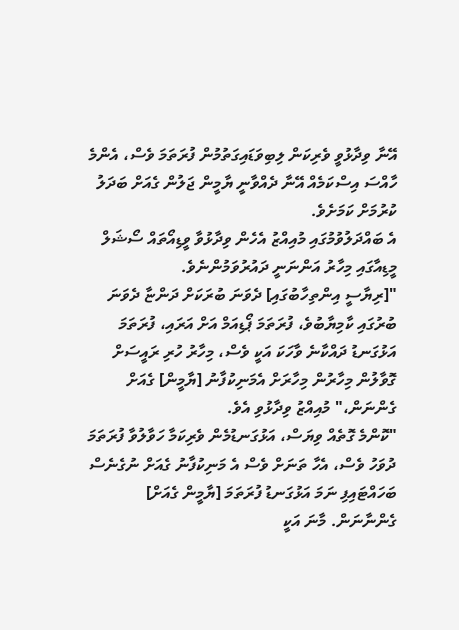އޭނާ ވިދާޅުވީ ވެރިކަން ލިބިވަޑައިގަތުމުން ފުރަތަމަ ވެސް، އެންމެ ހާއްސަ އިސްކަމެއް އޭނާ ދެއްވާނީ ޔާމީން ޖަލުން ގެއަށް ބަދަލު ކުރުމަށް ކަމަށެވެ.
އެ ބައްދަލުވުމުގައި މުއިއްޒު އެހެން ވިދާޅުވާ ވީޑިއޯތައް ސޯޝަލް މީޑިއާގައި މިހާރު އަންނަނީ ދައުރުވަމުންނެވެ.
"[ރިޔާސީ އިންތިހާބުގައި] ދެވަނަ ބުރަކަށް ދަންޏާ ދެވަނަ ބުރުގައި ކާމިޔާބުވެ، ފުރަތަމަ ޕޯޑިއަމް އަށް އަރައި، ފުރަތަމަ އަޅުގަނޑު ދައްކާނެ ވާހަކަ އަކީ ވެސް، މިހާރު ހުރި ރައީސަށް ގޮވާލުން މިހާރުން މިހާރަށް އެމަނިކުފާނު [ޔާމީން] ގެއަށް ގެންނަން،" މުއިއްޒު ވިދާޅުވި އެވެ.
"ކޮންމެ ގޮތެއް ވިޔަސް، އަޅުގަނޑުމެން ވެރިކަމާ ހަވާލުވާ ފުރަތަމަ ދުވަހު ވެސް، އެހާ ތަނަށް ވެސް އެ މަނިކުފާނު ގެއަށް ނުގެނެސް ބަހައްޓައިފި ނަމަ އަޅުގަނޑު ފުރަތަމަ [ޔާމީން ގެއަށް] ގެންނާނަން. މާނަ އަކީ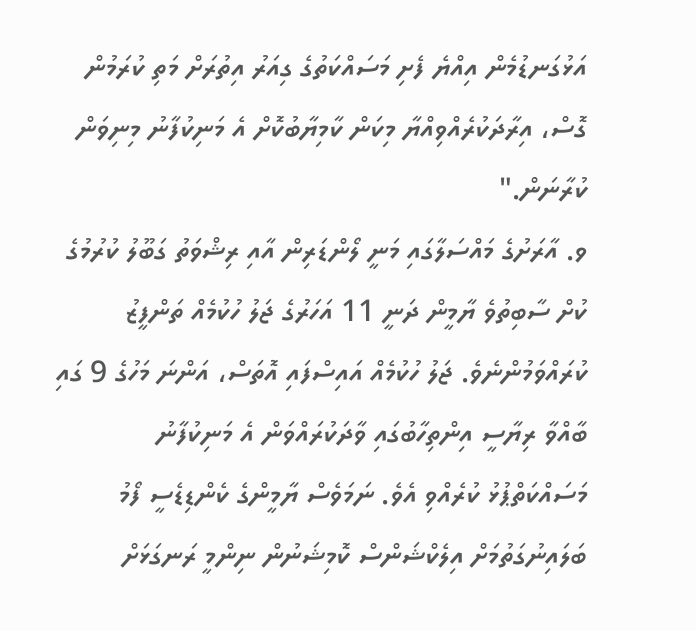އަޅުގަނޑުމެން އިއްޔެ ފެށި މަސައްކަތުގެ ގިއަރު އިތުރަށް މަތި ކުރަމުން ގޮސް، އިރާދަކުރެއްވިއްޔާ މިކަން ކާމިޔާބުކޮށް އެ މަނިކުފާނު މިނިވަން ކުރާނަން."
ވ. އާރަށުގެ މައްސަލާގައި މަނީ ލޯންޑަރިން އާއި ރިޝްވަތު ގަބޫލު ކުރުމުގެ ކުށް ސާބިތުވެ ޔާމީން ދަނީ 11 އަހަރުގެ ޖަލު ހުކުމެއް ތަންފީޒު ކުރައްވަމުންނެވެ. ޖަލު ހުކުމެއް އައިސްފައި އޮތަސް، އަންނަ މަހުގެ 9 ގައި ބާއްވާ ރިޔާސީ އިންތިހާބުގައި ވާދަކުރައްވަން އެ މަނިކުފާނު މަސައްކަތްޕުޅު ކުރެއްވި އެވެ. ނަމަވެސް ޔާމީންގެ ކެންޑިޑެސީ ފޯމު ބަލައިނުގަތުމަށް އިލެކްޝަންސް ކޮމިޝަނުން ނިންމީ ރަނގަޅަށް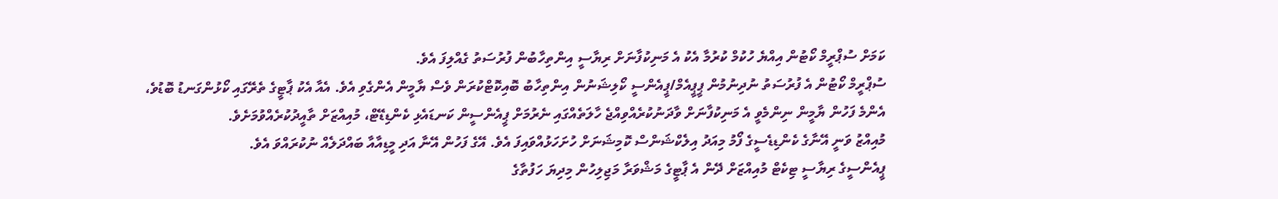ކަމަށް ސުޕްރީމް ކޯޓުން އިއްޔެ ހުކުމް ކުރުމާ އެކު އެ މަނިކުފާނަށް ރިޔާސީ އިންތިހާބުން ފުރުސަތު ގެއްލިފަ އެވެ.
ސުޕްރީމް ކޯޓުން އެ ފުރުސަތު ނުދިނުމުން ޕީޕީއެމް/ޕީއެންސީ ކޯލިޝަނުން އިންތިހާބު ބޮއިކޮޓްކުރަން ވެސް ޔާމީން އެންގެވި އެވެ. އެއާ އެކު ޕާޓީގެ ތެރޭގައި ކޯޅުންގަނޑު ބޮޑުވެ، އެންމެ ފަހުން ޔާމީން ނިންމެވީ އެ މަނިކުފާނަށް ވާދަނުކުރެއްވިއްޖެ ހާލަތެއްގައި ނެރުމަށް ޕީއެންސީން ކަނޑައެޅި ކެންޑިޑޭޓް، މުއިއްޒަށް ތާއީދުކުރެއްވުމަށެވެ.
މުއިއްޒު ވަނީ އޭނާގެ ކެންޑިޑެސީގެ ފޯމު މިއަދު އިލެކްޝަންސް ކޮމިޝަނަށް ހުށަހަޅުއްވައިފަ އެވެ. އޭގެ ފަހުން އޭނާ އަދި މީޑިއާއާ ބައްދަލެއް ނުކުރައްވަ އެވެ.
ޕީއެންސީގެ ރިޔާސީ ޓިކެޓް މުއިއްޒަށް ދޭން އެ ޕާޓީގެ މަޝްވަރާ މަޖިލިހުން މިދިޔަ ހަފުތާގެ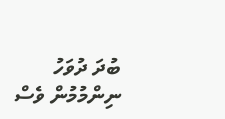ބުދަ ދުވަހު ނިންމުމުން ވެސް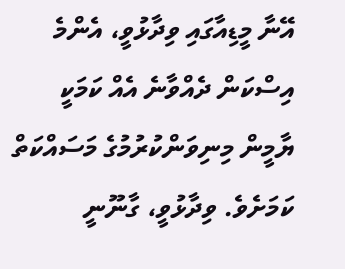އޭނާ މީޑިއާގައި ވިދާޅުވީ، އެންމެ އިސްކަން ދެއްވާނެ އެއް ކަމަކީ ޔާމީން މިނިވަންކުރުމުގެ މަސައްކަތް ކަމަށެވެ. ވިދާޅުވީ، ގާނޫނީ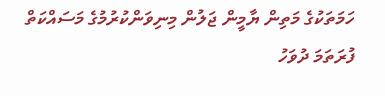ހަމަތަކުގެ މަތިން ޔާމީން ޖަލުން މިނިވަންކުރުމުގެ މަސައްކަތް ފުރަތަމަ ދުވަހު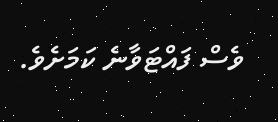ވެސް ފައްޓަވާނެ ކަމަށެވެ.